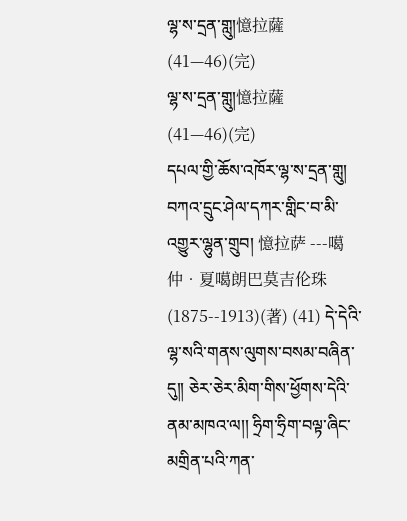ལྷ་ས་དྲན་གླུ།憶拉薩(41—46)(完)
ལྷ་ས་དྲན་གླུ།憶拉薩(41—46)(完)
དཔལ་གྱི་ཆོས་འཁོར་ལྷ་ས་དྲན་གླུ། བཀའ་དྲུང་ཤེལ་དཀར་གླིང་བ་མི་འགྱུར་ལྷུན་གྲུབ། 憶拉萨 ---噶仲•夏噶朗巴莫吉伦珠(1875--1913)(著) (41) དེ་དེའི་ལྷ་སའི་གནས་ལུགས་བསམ་བཞིན་དུ།། ཅེར་ཅེར་མིག་གིས་ཕྱོགས་དེའི་ནམ་མཁའ་ལ།། ཧྲིག་ཧྲིག་བལྟ་ཞིང་མགྲིན་པའི་ཀན་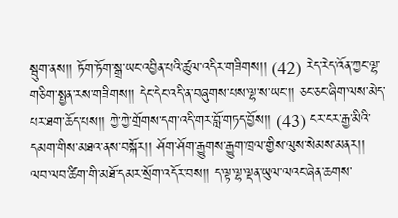སྦུག་ནས།། ཏོག་ཏོག་སྒྲ་ཡང་འབྱིན་པའི་ཚུལ་འདིར་གཟིགས།། (42) རེད་རེད་འོན་ཀྱང་ལྷ་གཅིག་སྤྱན་རས་གཟིགས།། དེང་དེང་འདི་ན་བཞུགས་པས་ལྷ་ས་ཡང་།། ཅང་ཅང་ཞིག་ལས་མེད་པར་ཐག་ཆོད་པས།། ཀྱེ་ཀྱེ་གྲོགས་དག་འདི་གར་བློ་གཏད་བྱོས།། (43) ངར་ངར་རྒྱ་མིའི་དམག་གིས་མཐའ་ནས་བསྐོར།། ཤོག་ཤོག་རྒྱུགས་རྒྱུག་ཁྲལ་གྱིས་ལུས་སེམས་མནར།། ལབ་ལབ་ཚིག་གི་མཐོ་དམར་སྲོག་འདོར་བས།། ད་ལྟ་ལྷ་ལྡན་ཡུལ་ལའང་ཞེན་ཆགས་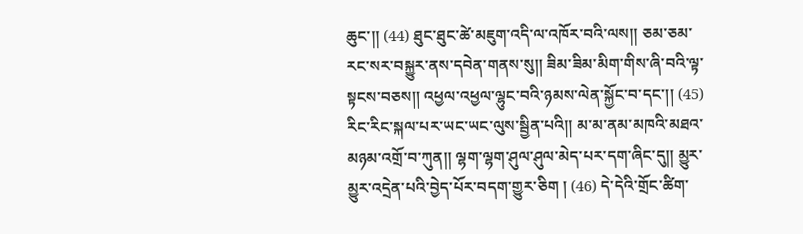ཆུང་།། (44) ཐུང་ཐུང་ཚེ་མཇུག་འདི་ལ་འཁོར་བའི་ལས།། ཅམ་ཅམ་རང་སར་བསྐྱུར་ནས་དབེན་གནས་སུ།། ཟིམ་ཟིམ་མིག་གིས་ཞི་བའི་ལྟ་སྟངས་བཅས།། འཕྱལ་འཕྱལ་ལྷུང་བའི་ཉམས་ལེན་སྐྱོང་བ་དང་།། (45) རིང་རིང་སྐལ་པར་ཡང་ཡང་ལུས་སྦྱིན་པའི།། མ་མ་ནམ་མཁའི་མཐའ་མཉམ་འགྲོ་བ་ཀུན།། ལྷག་ལྷག་ཤུལ་ཤུལ་མེད་པར་དག་ཞིང་དུ།། མྱུར་མྱུར་འདྲེན་པའི་བྱེད་པོར་བདག་གྱུར་ཅིག ། (46) དེ་དེའི་གྲོང་ཚིག་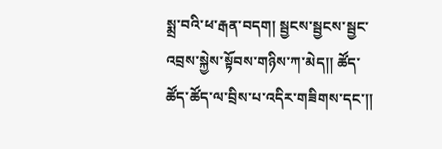སྨྲ་བའི་ཕ་རྒན་བདག། སྦྱངས་སྦྱངས་སྦྱང་འབྲས་སྐྱེས་སྟོབས་གཉིས་ཀ་མེད།། ཚོད་ཚོད་ཚོད་ལ་བྲིས་པ་འདིར་གཟིགས་དང་།།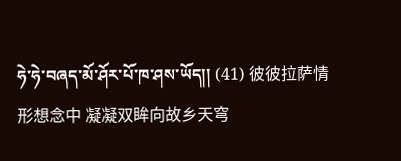ཧེ་ཧེ་བཞད་མོ་ཤོར་པོ་ཁ་ཤས་ཡོད།། (41) 彼彼拉萨情形想念中 凝凝双眸向故乡天穹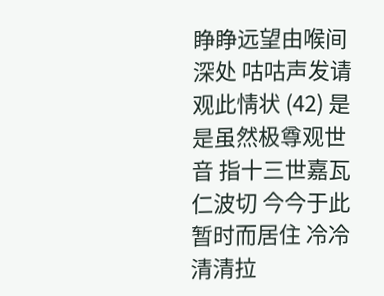睁睁远望由喉间深处 咕咕声发请观此情状 (42) 是是虽然极尊观世音 指十三世嘉瓦仁波切 今今于此暂时而居住 冷冷清清拉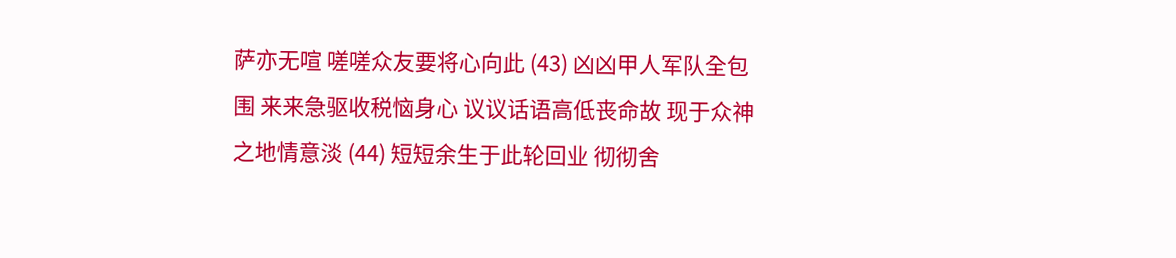萨亦无喧 嗟嗟众友要将心向此 (43) 凶凶甲人军队全包围 来来急驱收税恼身心 议议话语高低丧命故 现于众神之地情意淡 (44) 短短余生于此轮回业 彻彻舍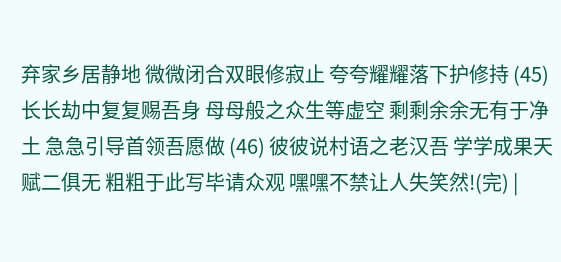弃家乡居静地 微微闭合双眼修寂止 夸夸耀耀落下护修持 (45) 长长劫中复复赐吾身 母母般之众生等虚空 剩剩余余无有于净土 急急引导首领吾愿做 (46) 彼彼说村语之老汉吾 学学成果天赋二俱无 粗粗于此写毕请众观 嘿嘿不禁让人失笑然!(完) |